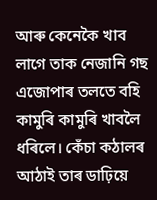আৰু কেনেকৈ খাব লাগে তাক নেজানি গছ এজোপাৰ তলতে বহি কামুৰি কামুৰি খাবলৈ ধৰিলে। কেঁচা কঠালৰ আঠাই তাৰ ডাঢ়িয়ে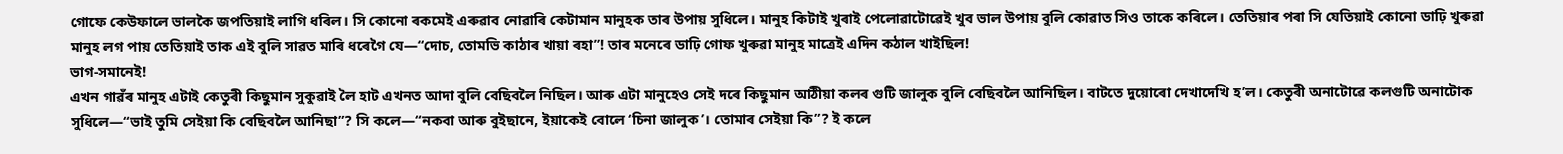গোফে কেউফালে ভালকৈ জপতিয়াই লাগি ধৰিল। সি কোনো ৰকমেই এৰুৱাব নোৱাৰি কেটামান মানুহক তাৰ উপায় সুধিলে। মানুহ কিটাই খুৰাই পেলোৱাটোৱেই খুব ভাল উপায় বুলি কোৱাত সিও তাকে কৰিলে। তেতিয়াৰ পৰা সি যেতিয়াই কোনো ডাঢ়ি খুৰুৱা মানুহ লগ পায় তেতিয়াই তাক এই বুলি সাৱত মাৰি ধৰেগৈ যে—“দোচ, তোমভি কাঠাৰ খায়া ৰহা”! তাৰ মনেৰে ডাঢ়ি গোফ খুৰুৱা মানুহ মাত্ৰেই এদিন কঠাল খাইছিল!
ভাগ-সমানেই!
এখন গাৱঁৰ মানুহ এটাই কেতুৰী কিছুমান সুকুৱাই লৈ হাট এখনত আদা বুলি বেছিবলৈ নিছিল। আৰু এটা মানুহেও সেই দৰে কিছুমান আঠীয়া কলৰ গুটি জালুক বুলি বেছিবলৈ আনিছিল। বাটতে দুয়োৰো দেখাদেখি হ’ল। কেতুৰী অনাটোৱে কলগুটি অনাটোক সুধিলে—“ভাই তুমি সেইয়া কি বেছিবলৈ আনিছা”? সি কলে—“নকবা আৰু বুইছানে, ইয়াকেই বোলে ‘চিনা জালুক’। তোমাৰ সেইয়া কি”? ই কলে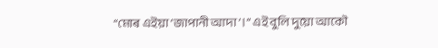“মোৰ এইয়া ‘জাপানী আদা’।” এই বুলি দুয়ো আকৌ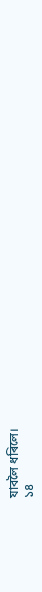যাবলৈ ধৰিলে।
১৪